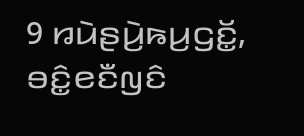9 ꤙꤣꤧꤔꤣꤧ꤬ꤒꤣ꤬ꤞꤢꤩ꤭, ꤋꤢꤨ꤭ꤕꤢꤪꤜꤢꤨ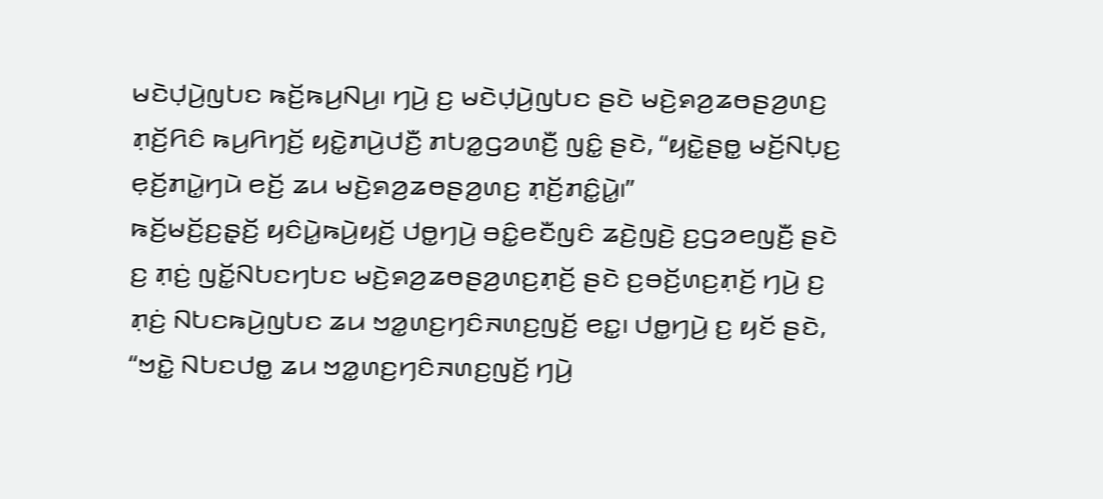ꤗꤢꤧꤓ꤫ꤣꤧ꤬ꤜꤝꤢ ꤒꤢꤩ꤬ꤒꤣ꤬ꤡꤣ꤬꤯ ꤚꤣꤧ꤬ ꤢ꤬ ꤗꤢꤧꤓ꤫ꤣꤧ꤬ꤜꤝꤢ ꤔꤢꤧ ꤗꤢꤧ꤬ꤎꤤ꤬ꤘꤥꤔꤤ꤬ꤛꤢ꤬ ꤊ꤫ꤢꤩ꤬ꤖꤢꤨ ꤒꤣ꤬ꤖꤚꤢꤩ꤬ ꤟꤢꤧ꤭ꤊꤣꤧ꤬ꤓꤢꤪ꤬ ꤊꤝꤤ꤭ꤞꤤꤛꤢꤪ꤬ ꤜꤢꤨ꤭ ꤔꤢꤧ, “ꤟꤢꤧ꤭ꤔꤥ꤭ ꤗꤢꤩ꤬ꤡꤝ꤫ꤢ꤬ ꤕ꤫ꤢꤩ꤬ꤊꤣꤧ꤭ꤚꤣꤧ ꤕꤢꤩ꤬ ꤘꤣ ꤗꤢꤧ꤬ꤎꤤ꤬ꤘꤥꤔꤤ꤬ꤛꤢ꤬ ꤊ꤫ꤢꤩ꤬ꤊꤢꤨ꤭ꤣꤧ꤭꤯”
ꤒꤢꤩ꤬ꤗꤢꤩ꤬ꤢ꤬ꤔ꤫ꤢꤩ꤬ ꤟꤢꤨꤣꤧ꤭ꤒꤣꤧ꤬ꤟꤢꤩ꤬ ꤓꤥ꤭ꤚꤣꤧ꤬ ꤋꤢꤨ꤭ꤕꤢꤪꤜꤢꤨ ꤘꤢꤧ꤬ꤜꤢꤧ꤬ ꤢ꤬ꤞꤤꤕꤜꤢꤪ꤬ ꤔꤢꤧ ꤢ꤬ ꤊ꤫ꤢꤦ꤬ ꤜꤢꤩ꤭ꤡꤝꤢꤚꤝꤢ ꤗꤢꤧ꤬ꤎꤤ꤬ꤘꤥꤔꤤ꤬ꤛꤢ꤬ꤊ꤫ꤢꤩ꤬ ꤔꤢꤧ ꤢ꤬ꤋꤢꤩ꤬ꤛꤢ꤬ꤊ꤫ꤢꤩ꤬ ꤚꤣꤧ꤬ ꤢ꤬ ꤊ꤫ꤢꤦ꤬ ꤡꤝꤢꤒꤣꤧ꤬ꤜꤝꤢ ꤘꤣ ꤠꤤ꤭ꤛꤢ꤬ꤚꤢꤨꤏꤛꤢ꤬ꤜꤢꤩ꤬ ꤕꤢ꤭꤯ ꤓꤥ꤭ꤚꤣꤧ꤬ ꤢ꤬ ꤟꤢꤩ ꤔꤢꤧ, “ꤠꤢꤧ꤭ ꤡꤝꤢꤓꤥ꤭ ꤘꤣ ꤠꤤ꤭ꤛꤢ꤬ꤚꤢꤨꤏꤛꤢ꤬ꤜꤢꤩ꤬ ꤚꤣꤧ꤬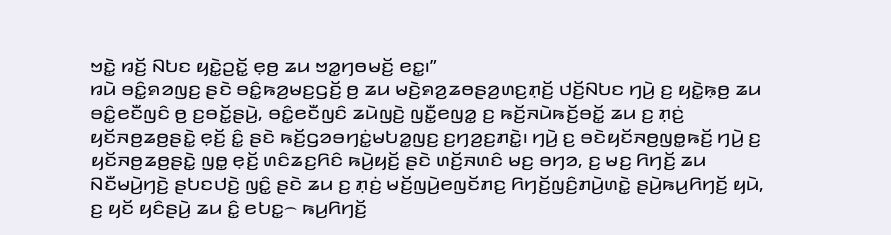ꤠꤢꤧ꤭ ꤙꤢꤩ꤬ ꤡꤝꤢ ꤟꤢꤧ꤭ꤑꤢꤩ꤭ ꤕ꤫ꤥ꤬ ꤘꤣ ꤠꤤ꤭ꤚꤥꤗꤢꤩ꤬ ꤕꤢ꤭꤯”
ꤙꤣꤧ ꤋꤢꤨ꤭ꤎꤤꤜꤢ꤬ ꤔꤢꤧ ꤋꤢꤨ꤭ꤒꤤ꤬ꤗꤢ꤬ꤞꤢꤩ꤬ ꤥ꤬ ꤘꤣ ꤗꤢꤧ꤬ꤎꤤ꤬ꤘꤥꤔꤤ꤬ꤛꤢ꤬ꤊ꤫ꤢꤩ꤬ ꤓꤢꤩ꤬ꤡꤝꤢ ꤚꤣꤧ꤬ ꤢ꤬ ꤟꤢꤧ꤭ꤒ꤫ꤥ꤬ ꤘꤣ ꤋꤢꤨ꤭ꤕꤢꤪꤜꤢꤨ ꤥ꤬ ꤢ꤬ꤋꤢꤩ꤭ꤔꤣꤧ꤬, ꤋꤢꤨ꤭ꤕꤢꤪꤜꤢꤨ ꤘꤣꤧꤜꤢꤧ꤬ ꤜꤢꤪ꤭ꤕꤜꤤ꤭ ꤢ꤬ ꤒꤢꤩ꤬ꤏꤣꤧꤒꤢꤩ꤬ꤋꤢꤩ꤭ ꤘꤣ ꤢ꤬ ꤊ꤫ꤢꤦ꤬ ꤟꤢꤩꤏꤥ꤬ꤘꤥ꤬ꤔꤢꤧ꤭ ꤕ꤫ꤢꤩ꤬ ꤢꤨ꤭ ꤔꤢꤧ ꤒꤢꤩ꤬ꤞꤤꤋꤚꤢꤦ꤭ꤗꤝꤤ꤭ꤜꤢ꤬ ꤢ꤬ꤚꤤ꤬ꤢ꤬ꤊꤢꤧ꤭꤯ ꤚꤣꤧ꤬ ꤢ꤬ ꤋꤢꤧꤟꤢꤩꤏꤥ꤬ꤜꤥ꤭ꤒꤢꤩ꤬ ꤚꤣꤧ꤬ ꤢ꤬ ꤟꤢꤩꤏꤥ꤬ꤘꤥ꤬ꤔꤢꤧ꤭ ꤜꤥ꤭ ꤕ꤫ꤢꤩ꤬ ꤛꤢꤨꤘꤢ꤬ꤖꤢꤨ ꤒꤣꤧ꤬ꤟꤢꤩ꤬ ꤔꤢꤧ ꤛꤢꤩ꤬ꤏꤛꤢꤨ ꤗꤢ꤬ ꤋꤚꤤ, ꤢ꤬ ꤗꤢ꤬ ꤖꤚꤢꤩ꤬ ꤘꤣ ꤡꤢꤪꤗꤣꤧ꤬ꤚꤢꤧ꤬ ꤔꤝꤢꤓꤢꤧ꤬ ꤜꤢꤨ꤭ ꤔꤢꤧ ꤘꤣ ꤢ꤬ ꤊ꤫ꤢꤦ꤬ ꤗꤢꤩ꤬ꤜꤣꤧ꤬ꤕꤜꤢꤩꤊꤢ꤬ ꤖꤚꤢꤩ꤬ꤜꤢꤨ꤬ꤊꤣꤧ꤬ꤛꤢꤧ꤭ ꤔꤣꤧ꤬ꤒꤣ꤬ꤖꤚꤢꤩ꤬ ꤟꤣꤧ, ꤢ꤬ ꤟꤢꤩ ꤟꤢꤨꤔꤣꤧ꤬ ꤘꤣ ꤢꤨ꤭ ꤕꤝꤢ꤭꤮ ꤒꤣ꤬ꤖꤚꤢꤩ꤬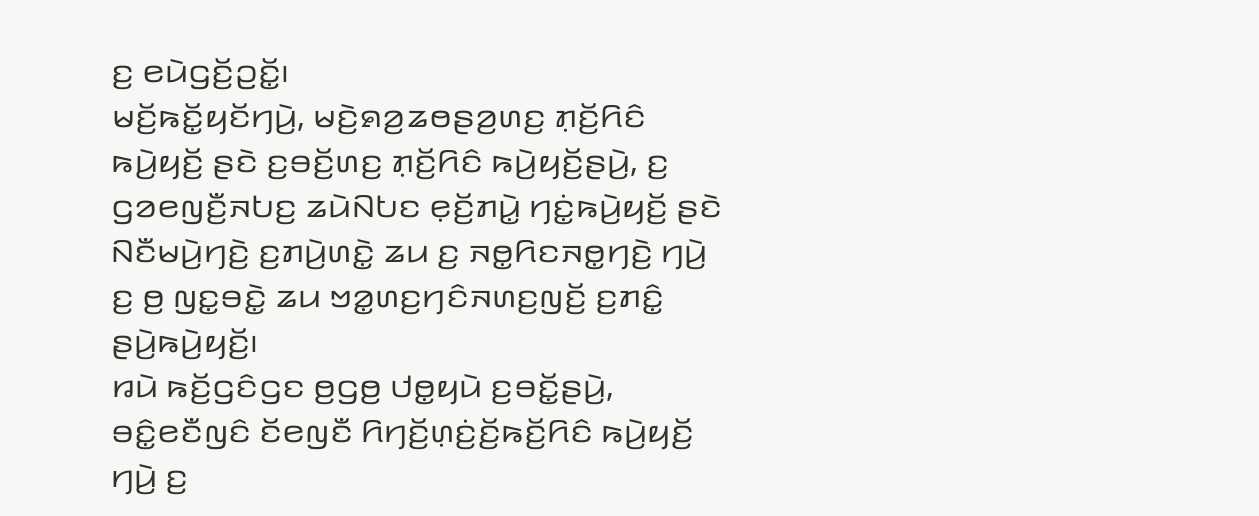ꤢ꤬ ꤕꤣꤧꤞꤢꤩ꤬ꤑꤢꤩ꤭꤯
ꤗꤢꤩ꤬ꤒꤢꤩ꤭ꤟꤢꤩꤚꤣꤧ꤬, ꤗꤢꤧ꤬ꤎꤤ꤬ꤘꤥꤔꤤ꤬ꤛꤢ꤬ ꤊ꤫ꤢꤩ꤬ꤖꤢꤨ ꤒꤣꤧ꤬ꤟꤢꤩ꤬ ꤔꤢꤧ ꤢ꤬ꤋꤢꤩ꤬ꤛꤢ꤬ ꤊ꤫ꤢꤩ꤬ꤖꤢꤨ ꤒꤣꤧ꤬ꤟꤢꤩ꤬ꤔꤣꤧ꤬, ꤢ꤬ ꤞꤤꤕꤜꤢꤪ꤬ꤏꤝꤢ꤬ ꤘꤣꤧꤡꤝꤢ ꤕ꤫ꤢꤩ꤬ꤊꤣꤧ꤭ ꤚꤢꤦ꤭ꤒꤣꤧ꤬ꤟꤢꤩ꤬ ꤔꤢꤧ ꤡꤢꤪꤗꤣꤧ꤬ꤚꤢꤧ꤬ ꤢ꤬ꤊꤣꤧ꤬ꤛꤢꤧ꤭ ꤘꤣ ꤢ꤬ ꤏꤥ꤭ꤖꤢꤏꤥ꤭ꤚꤢꤧ꤬ ꤚꤣꤧ꤬ ꤢ꤬ ꤥ꤬ ꤜꤢ꤭ꤋꤢꤧ꤭ ꤘꤣ ꤠꤤ꤭ꤛꤢ꤬ꤚꤢꤨꤏꤛꤢ꤬ꤜꤢꤩ꤬ ꤢ꤬ꤊꤢꤨ꤭ ꤔꤣꤧ꤬ꤒꤣꤧ꤬ꤟꤢꤩ꤬꤯
ꤙꤣꤧ ꤒꤢꤩ꤬ꤞꤢꤨꤞꤢ ꤥ꤬ꤞꤥ꤬ ꤓꤥ꤭ꤟꤣꤧ ꤢ꤬ꤋꤢꤩ꤭ꤔꤣꤧ꤬, ꤋꤢꤨ꤭ꤕꤢꤪꤜꤢꤨ ꤢꤩꤕꤜꤢꤪ ꤖꤚꤢꤩ꤬ꤛ꤫ꤢꤦ꤬ꤢꤩ꤬ꤒꤢꤩ꤬ꤖꤢꤨ ꤒꤣꤧ꤬ꤟꤢꤩ꤬ ꤚꤣꤧ꤬ ꤢ꤬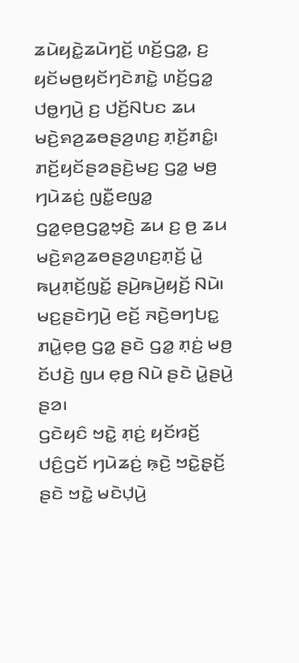ꤘꤣꤧꤟꤢꤧ꤭ꤘꤣꤧꤚꤢꤩ꤬ ꤛꤢꤩ꤬ꤞꤤ꤭, ꤢ꤬ ꤟꤢꤩꤗꤥ꤬ꤟꤢꤩꤚꤢꤧꤊꤢꤧ꤭ ꤛꤢꤩ꤬ꤞꤤ꤭ ꤓꤥ꤭ꤚꤣꤧ꤬ ꤢ꤬ ꤓꤢꤩ꤬ꤡꤝꤢ ꤘꤣ ꤗꤢꤧ꤬ꤎꤤ꤬ꤘꤥꤔꤤ꤬ꤛꤢ꤬ ꤊ꤫ꤢꤩ꤬ꤊꤢꤨ꤭꤯
ꤊꤢꤩ꤬ꤟꤢꤩꤔꤤꤔꤢꤧ꤬ꤗꤢ꤬ ꤞꤤ꤭ ꤗꤥ꤬ ꤚꤣꤧꤘꤢꤦ꤬ ꤜꤢꤪ꤭ꤕꤜꤤ꤭ ꤞꤤ꤭ꤕ꤫ꤥ꤬ꤞꤤ꤭ꤠ꤫ꤢꤧ꤬ ꤘꤣ ꤢ꤬ ꤥ꤬ ꤘꤣ ꤗꤢꤧ꤬ꤎꤤ꤬ꤘꤥꤔꤤ꤬ꤛꤢ꤬ꤊ꤫ꤢꤩ꤬ ꤣꤧ꤭ ꤒꤣ꤬ꤊ꤫ꤢꤩ꤬ꤜꤢꤩ꤭ ꤔꤣꤧ꤬ꤒꤣꤧ꤬ꤟꤢꤩ꤬ ꤡꤣꤧ꤯ ꤗꤢ꤬ꤔꤢꤧꤚꤣꤧ꤬ ꤕꤢꤩ꤬ ꤏꤢꤧ꤬ꤋꤚꤝꤢ꤭ ꤊꤣꤧ꤭ꤕ꤫ꤥ꤬ ꤞꤤ꤭ ꤔꤢꤧ ꤞꤤ꤭ ꤊ꤫ꤢꤦ꤬ ꤗꤥ꤬ ꤢꤩꤓꤢꤧ꤬ ꤜꤣ ꤕ꤫ꤥ꤬ ꤡꤣꤧ ꤔꤢꤧ ꤣꤧ꤭ꤔꤣꤧ꤬ ꤔꤤ꤯
ꤞꤢꤧꤟꤢꤨ ꤠꤢꤧ꤭ ꤊ꤫ꤢꤦ꤬ ꤟꤢꤩꤙꤢꤩ꤬ ꤓꤢꤨ꤬ꤞꤢꤩ ꤚꤣꤧꤘꤢꤦ꤬ ꤒ꤫ꤢꤧ꤬ ꤠꤢꤧ꤭ꤔ꤫ꤢꤩ꤬ ꤔꤢꤧ ꤠꤢꤧ꤭ ꤗꤢꤧꤓ꤫ꤣꤧ꤬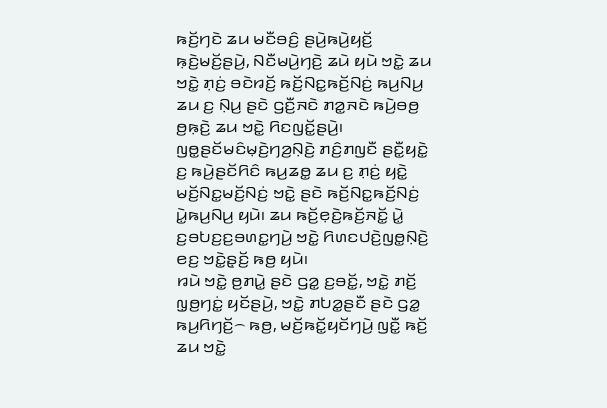ꤒꤢꤩ꤬ꤚꤢꤧ ꤘꤣ ꤗꤢꤪꤋꤢꤨ꤬ ꤔꤣꤧ꤬ꤒꤣꤧ꤬ꤟꤢꤩ꤬ ꤒ꤫ꤢꤧ꤬ꤗꤢꤩ꤬ꤔꤣꤧ꤬, ꤡꤢꤪꤗꤣꤧ꤬ꤚꤢꤧ꤬ ꤘꤣꤧ ꤟꤣꤧ ꤠꤢꤧ꤭ ꤘꤣ ꤠꤢꤧ꤭ ꤊ꤫ꤢꤦ꤬ ꤋꤢꤧꤙꤢꤩ꤬ ꤒꤢꤩ꤬ꤡꤢ꤭ꤒꤢꤩ꤬ꤡꤢꤦ꤬ ꤒꤣ꤬ꤡꤣ꤬ ꤘꤣ ꤢ꤬ ꤡ꤫ꤣ꤬ ꤔꤢꤧ ꤞꤢꤪ꤬ꤏꤢꤧ ꤊꤤ꤭ꤏꤢꤧ ꤒꤣꤧ꤬ꤋꤥ꤬ ꤥ꤬ꤒ꤫ꤢꤧ꤬ ꤘꤣ ꤠꤢꤧ꤭ ꤖꤢꤜꤢꤩ꤭ꤔꤣꤧ꤬꤯ ꤜꤥ꤭ꤔꤢꤩꤗꤢꤨꤗ꤫ꤢꤧ꤬ꤚꤤ꤬ꤡ꤫ꤢꤧ꤬ ꤊꤢꤨ꤬ꤊꤜꤢꤪ ꤔꤢꤪ꤭ꤟꤢꤧ꤭ ꤢ꤬ ꤒꤣꤧ꤬ꤔꤢꤩꤖꤢꤨ ꤒꤣ꤬ꤘꤥ꤭ ꤘꤣ ꤢ꤬ ꤊ꤫ꤢꤦ꤬ ꤟꤢꤧ꤭ ꤗꤢꤩ꤬ꤡꤢ꤭ꤗꤢꤩ꤬ꤡꤢꤦ꤬ ꤠꤢꤧ꤭ ꤔꤢꤧ ꤒꤢꤩ꤬ꤡꤢ꤭ꤒꤢꤩ꤬ꤡꤢꤦ꤬ ꤣꤧ꤭ꤒꤣ꤬ꤡꤣ꤬ ꤟꤣꤧ꤯ ꤘꤣ ꤒꤢꤩ꤬ꤕ꤫ꤢꤧ꤬ꤒꤢꤩ꤬ꤏꤢꤩ꤭ ꤣꤧ꤭ ꤢ꤬ꤋꤝꤢ꤬ꤢ꤬ꤋꤛꤢ꤭ꤚꤣꤧ꤬ ꤠꤢꤧ꤭ ꤖꤛꤢꤓꤢꤧ꤬ꤜꤥ꤭ꤡ꤫ꤢꤧ꤬ ꤕꤢ꤬ ꤠꤢꤧ꤭ꤔ꤫ꤢꤩ꤬ ꤒꤥ꤬ ꤟꤣꤧ꤯
ꤙꤣꤧ ꤠꤢꤧ꤭ ꤥ꤬ꤊꤣꤧ꤭ ꤔꤢꤧ ꤞꤤ꤭ ꤢ꤬ꤋꤢꤩ꤭, ꤠꤢꤧ꤭ ꤊꤢꤩ꤬ ꤜ꤫ꤥ꤬ꤚꤢꤦ꤭ ꤟꤢꤩꤔꤣꤧ꤬, ꤠꤢꤧ꤭ ꤊꤝꤤ꤭ꤔꤢꤪ ꤔꤢꤧ ꤞꤤ꤭ ꤒꤣ꤬ꤖꤚꤢꤩ꤬꤮ ꤒꤥ꤬, ꤗꤢꤩ꤬ꤒꤢꤩ꤭ꤟꤢꤩꤚꤣꤧ꤬ ꤜꤢꤪ꤭ ꤒꤢꤩ꤬ ꤘꤣ ꤠꤢꤧ꤭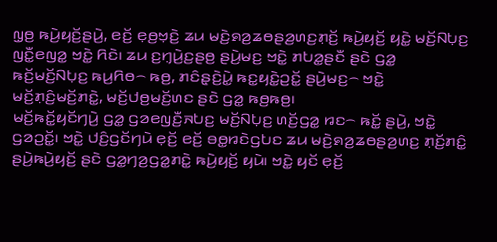ꤜ꤫ꤥ꤬ ꤒꤣꤧ꤬ꤟꤢꤩ꤬ꤔꤣꤧ꤬, ꤕꤢꤩ꤬ ꤕ꤫ꤥ꤬ꤠ꤫ꤢꤧ꤬ ꤘꤣ ꤗꤢꤧ꤬ꤎꤤ꤬ꤘꤥꤔꤤ꤬ꤛꤢ꤬ꤊ꤫ꤢꤩ꤬ ꤒꤣꤧ꤬ꤟꤢꤩ꤬ ꤟꤢꤧ꤭ ꤗꤢꤩ꤬ꤡꤝ꤫ꤢ꤬ ꤜꤢꤪ꤭ꤕꤜꤤ꤭ ꤠꤢꤧ꤭ ꤖꤢꤧ꤯ ꤘꤣ ꤢ꤬ꤚ꤫ꤣꤧ꤬ꤢ꤬ꤔꤥ꤬ ꤔꤣꤧ꤬ꤗꤢ꤬ ꤠꤢꤧ꤭ ꤊꤝꤤ꤭ꤔꤢꤪ ꤔꤢꤧ ꤞꤤ꤭ ꤒꤢꤩ꤬ꤗꤢꤩ꤬ꤡꤝ꤫ꤢ꤬ ꤒꤣ꤬ꤖꤥ꤮ ꤒꤥ꤬, ꤊꤢꤨꤔ꤫ꤢꤧ꤬ꤣꤧ꤭ ꤒꤢ꤭ꤟꤢꤧ꤭ꤑꤢꤩ꤭ ꤔꤣꤧ꤬ꤗꤢ꤬꤮ ꤠꤢꤧ꤭ ꤗꤢꤩ꤬ꤊ꤫ꤢꤨ꤬ꤗꤢꤩ꤬ꤊꤢꤧ꤭, ꤗꤢꤩ꤬ꤓꤥ꤬ꤗꤢꤩ꤬ꤛꤢ ꤔꤢꤧ ꤞꤤ꤭ ꤒꤥ꤬ꤒꤥ꤬꤯
ꤗꤢꤩ꤬ꤒꤢꤩ꤭ꤟꤢꤩꤚꤣꤧ꤬ ꤞꤤ꤭ ꤞꤤꤕꤜꤢꤪ꤬ꤏꤝꤢ꤬ ꤗꤢꤩ꤬ꤡꤝ꤫ꤢ꤬ ꤛꤢꤩ꤬ꤞꤤ꤭ ꤙꤢ꤮ ꤒꤢꤩ꤭ ꤔꤣꤧ꤬, ꤠꤢꤧ꤭ ꤞꤤꤑꤢꤩ꤭꤯ ꤠꤢꤧ꤭ ꤓꤢꤨ꤬ꤞꤢꤩꤚꤣꤧ ꤕ꤫ꤢꤩ꤬ ꤕꤢꤩ꤬ ꤋꤥ꤭ꤙꤢꤧꤞꤝꤢ ꤘꤣ ꤗꤢꤧ꤬ꤎꤤ꤬ꤘꤥꤔꤤ꤬ꤛꤢ꤬ ꤊ꤫ꤢꤩ꤬ꤊꤢꤨ꤭ ꤔꤣꤧ꤬ꤒꤣꤧ꤬ꤟꤢꤩ꤬ ꤔꤢꤧ ꤞꤤ꤭ꤚꤤ꤬ꤞꤤ꤭ꤊꤢꤧ꤭ ꤒꤣꤧ꤬ꤟꤢꤩ꤬ ꤟꤣꤧ꤯ ꤠꤢꤧ꤭ ꤟꤢꤩ ꤕ꤫ꤢꤩ꤬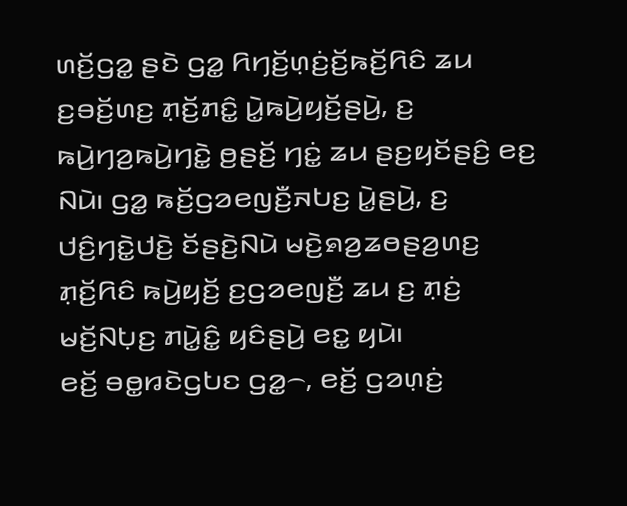ꤛꤢꤩ꤬ꤞꤤ꤭ ꤔꤢꤧ ꤞꤤ꤭ ꤖꤚꤢꤩ꤬ꤛ꤫ꤢꤦ꤬ꤢꤩ꤬ꤒꤢꤩ꤬ꤖꤢꤨ ꤘꤣ ꤢ꤬ꤋꤢꤩ꤬ꤛꤢ꤬ ꤊ꤫ꤢꤩ꤬ꤊꤢꤨ꤭ ꤣꤧ꤭ꤒꤣꤧ꤬ꤟꤢꤩ꤬ꤔꤣꤧ꤬, ꤢ꤬ ꤒꤣꤧ꤬ꤚꤤ꤬ꤒꤣꤧ꤬ꤚꤢꤧ꤭ ꤥ꤬ꤔꤢꤩ꤬ ꤚꤢꤦ꤭ ꤘꤣ ꤔꤢ꤬ꤟꤢꤩꤔꤢꤨ꤬ ꤕꤢ꤬ ꤡꤣꤧ꤯ ꤞꤤ꤭ ꤒꤢꤩ꤬ꤞꤤꤕꤜꤢꤪ꤬ꤏꤝꤢ꤬ ꤣꤧ꤭ꤔꤣꤧ꤬, ꤢ꤬ ꤓꤢꤨ꤬ꤚꤢꤧ꤭ꤓꤢꤧ꤬ ꤢꤩꤔꤢꤧ꤬ꤡꤣꤧ ꤗꤢꤧ꤬ꤎꤤ꤬ꤘꤥꤔꤤ꤬ꤛꤢ꤬ ꤊ꤫ꤢꤩ꤬ꤖꤢꤨ ꤒꤣꤧ꤬ꤟꤢꤩ꤬ ꤢ꤬ꤞꤤꤕꤜꤢꤪ꤬ ꤘꤣ ꤢ꤬ ꤊ꤫ꤢꤦ꤬ ꤗꤢꤩ꤬ꤡꤝ꤫ꤢ꤬ ꤊꤣꤧ꤭ꤢꤨ꤭ ꤟꤢꤨꤔꤣꤧ꤬ ꤕꤢ꤭ ꤟꤣꤧ꤯
ꤕꤢꤩ꤬ ꤋꤥ꤭ꤙꤢꤧꤞꤝꤢ ꤞꤤ꤭꤮, ꤕꤢꤩ꤬ ꤞꤤꤛ꤫ꤢꤦ꤬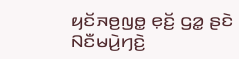ꤟꤢꤩꤏꤥ꤬ꤜꤥ꤭ ꤕ꤫ꤢꤩ꤬ ꤞꤤ꤭ ꤔꤢꤧ ꤡꤢꤪꤗꤣꤧ꤬ꤚꤢꤧ꤬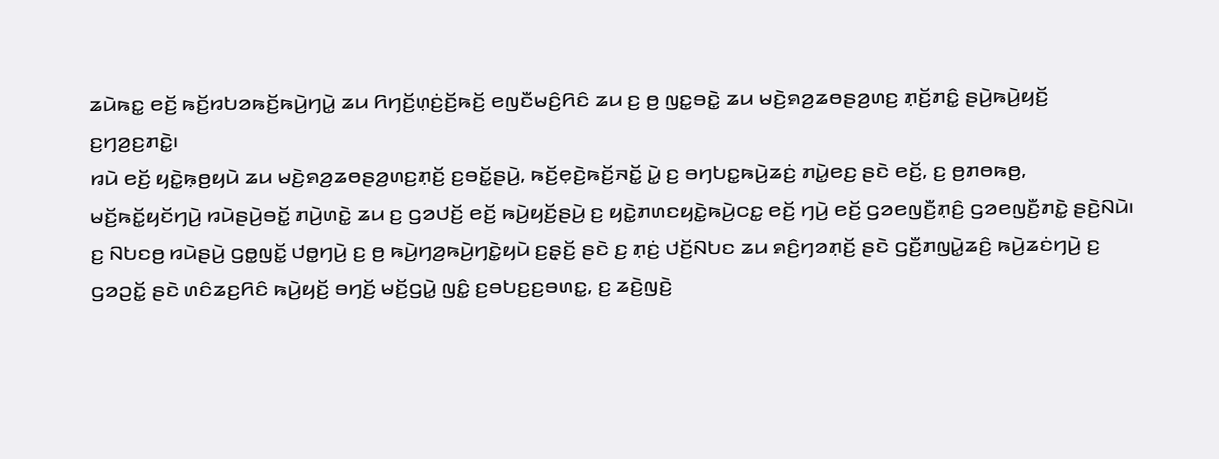ꤘꤣꤧꤒꤢ꤭ ꤕꤢꤩ꤬ ꤒꤢꤩ꤬ꤙꤝꤤꤒꤢꤩ꤬ꤒꤣꤧ꤬ꤚꤣꤧ꤭ ꤘꤣ ꤖꤚꤢꤩ꤬ꤛ꤫ꤢꤦ꤬ꤢꤩ꤬ꤒꤢꤩ꤬ ꤕꤜꤢꤪꤗꤢꤨ꤬ꤖꤢꤨ ꤘꤣ ꤢ꤬ ꤥ꤬ ꤜꤢ꤭ꤋꤢꤧ꤭ ꤘꤣ ꤗꤢꤧ꤬ꤎꤤ꤬ꤘꤥꤔꤤ꤬ꤛꤢ꤬ ꤊ꤫ꤢꤩ꤬ꤊꤢꤨ꤭ ꤔꤣꤧ꤬ꤒꤣꤧ꤬ꤟꤢꤩ꤬ ꤢ꤬ꤚꤤ꤬ꤢ꤬ꤊꤢꤧ꤭꤯
ꤙꤣꤧ ꤕꤢꤩ꤬ ꤟꤢꤧ꤭ꤒ꤫ꤥ꤬ꤟꤣꤧ ꤘꤣ ꤗꤢꤧ꤬ꤎꤤ꤬ꤘꤥꤔꤤ꤬ꤛꤢ꤬ꤊ꤫ꤢꤩ꤬ ꤢ꤬ꤋꤢꤩ꤭ꤔꤣꤧ꤬, ꤒꤢꤩ꤬ꤕ꤫ꤢꤧ꤬ꤒꤢꤩ꤬ꤏꤢꤩ꤭ ꤣꤧ꤭ ꤢ꤬ ꤋꤚꤝꤢ꤭ꤒꤣꤧ꤬ꤘꤢꤦ꤬ ꤊꤣꤧ꤭ꤕꤢ꤬ ꤔꤢꤧ ꤕꤢꤩ꤬, ꤢ꤬ ꤥ꤬ꤊꤥꤒꤥ꤬, ꤗꤢꤩ꤬ꤒꤢꤩ꤭ꤟꤢꤩꤚꤣꤧ꤬ ꤙꤣꤧꤔꤣꤧ꤬ꤋꤢꤩ꤭ ꤊꤣꤧ꤬ꤛꤢꤧ꤭ ꤘꤣ ꤢ꤬ ꤞꤤꤓꤢꤩ꤬ ꤕꤢꤩ꤬ ꤒꤣꤧ꤬ꤟꤢꤩ꤬ꤔꤣꤧ꤬ ꤢ꤬ ꤟꤢꤧ꤭ꤊꤛꤢꤟꤢꤧ꤭ꤒꤣꤧ꤬ꤍꤢ꤭ ꤕꤢꤩ꤬ ꤚꤣꤧ꤬ ꤕꤢꤩ꤬ ꤞꤤꤕꤜꤢꤪ꤬ꤊ꤫ꤢꤨ꤬ ꤞꤤꤕꤜꤢꤪ꤬ꤊꤢꤧ꤭ ꤔꤢꤧ꤬ꤡꤣꤧ꤯
ꤢ꤬ ꤡꤝꤢꤥ꤬ ꤙꤣꤧꤔꤣꤧ꤬ ꤞꤥ꤭ꤜꤢꤩ꤭ ꤓꤥ꤭ꤚꤣꤧ꤬ ꤢ꤬ ꤥ꤬ ꤒꤣꤧ꤬ꤚꤤ꤬ꤒꤣꤧ꤬ꤚꤢꤧ꤭ꤟꤣꤧ ꤢ꤬ꤔ꤫ꤢꤩ꤬ ꤔꤢꤧ ꤢ꤬ ꤊ꤫ꤢꤦ꤬ ꤓꤢꤩ꤬ꤡꤝꤢ ꤘꤣ ꤎꤢꤨ꤬ꤚꤤꤊ꤫ꤢꤩ꤬ ꤔꤢꤧ ꤞꤢꤪ꤬ꤊꤜꤣꤧ꤭ꤘꤢꤨ꤬ ꤒꤣꤧ꤬ꤘꤢꤦꤚꤣꤧ꤬ ꤢ꤬ ꤞꤤꤑꤢꤩ꤭ ꤔꤢꤧ ꤛꤢꤨꤘꤢ꤬ꤖꤢꤨ ꤒꤣꤧ꤬ꤟꤢꤩ꤬ ꤋꤚꤢꤩ꤬ ꤗꤢꤩ꤬ꤞꤣꤧ꤭ ꤜꤢꤨ꤭ ꤢ꤬ꤋꤝꤢ꤬ꤢ꤬ꤋꤛꤢ꤭, ꤢ꤬ ꤘꤢꤧ꤬ꤜꤢꤧ꤬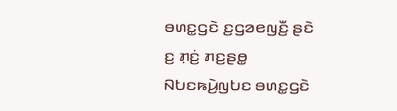ꤋꤛꤢ꤭ꤞꤢꤧ ꤢ꤬ꤞꤤꤕꤜꤢꤪ꤬ ꤔꤢꤧ ꤢ꤬ ꤊ꤫ꤢꤦ꤬ ꤊꤢ꤬ꤔꤥ꤭ ꤡꤝꤢꤒꤣꤧ꤬ꤜꤝꤢ ꤋꤛꤢ꤭ꤞꤢꤧ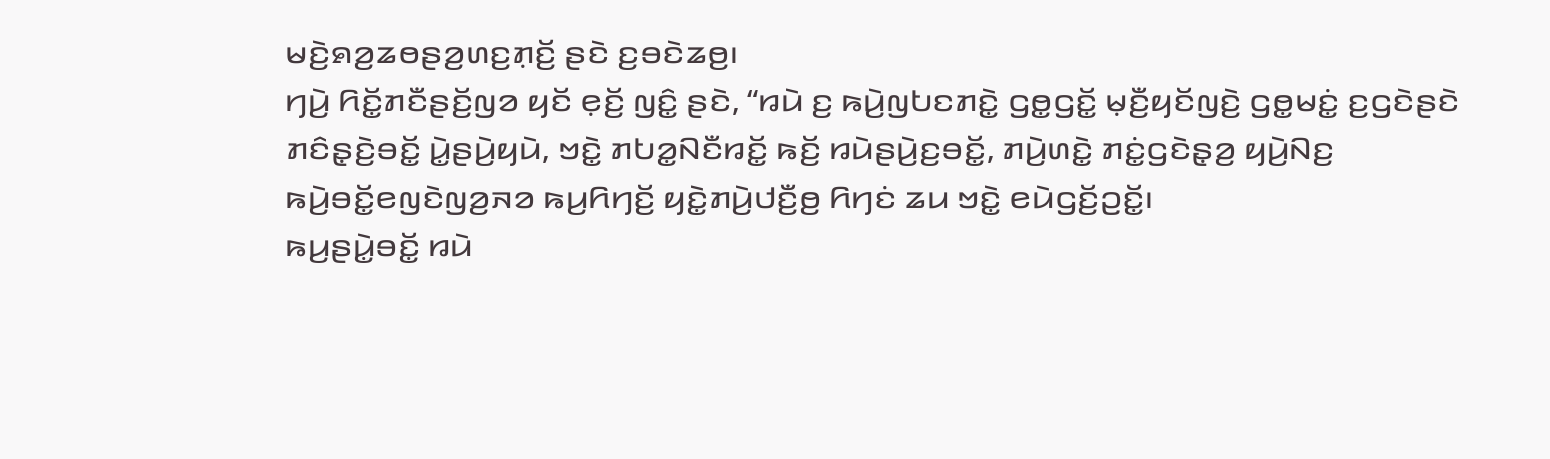ꤗꤢꤧ꤬ꤎꤤ꤬ꤘꤥꤔꤤ꤬ꤛꤢ꤬ꤊ꤫ꤢꤩ꤬ ꤔꤢꤧ ꤢ꤬ꤋꤢꤧꤘꤥ꤬꤯
ꤚꤣꤧ꤬ ꤖꤢꤩ꤭ꤊꤢꤪꤔꤢꤩ꤬ꤜꤤ ꤟꤢꤩ ꤕ꤫ꤢꤩ꤬ ꤜꤢꤨ꤭ ꤔꤢꤧ, “ꤙꤣꤧ ꤢ꤬ ꤒꤣꤧ꤬ꤜꤝꤢꤊꤢꤧ꤭ ꤞꤥ꤭ꤞꤢꤩ꤭ ꤗ꤫ꤢꤪ꤬ꤟꤢꤩꤜꤢꤧ꤬ ꤞꤥ꤭ꤗꤢꤦ꤭ ꤢ꤬ꤞꤢꤧꤔꤢꤧ ꤊꤢꤨꤔ꤫ꤢꤧ꤬ꤋꤢꤩ꤭ ꤣꤧ꤭ꤔꤣꤧ꤬ꤟꤣꤧ, ꤠꤢꤧ꤭ ꤊꤝꤤ꤭ꤡꤢꤪꤙꤢꤩ꤭ ꤒꤢꤩ꤬ ꤙꤣꤧꤔꤣꤧ꤬ꤢ꤬ꤋꤢꤩ꤭, ꤊꤣꤧ꤬ꤛꤢꤧ꤭ ꤊꤢꤦ꤭ꤞꤢꤧꤔ꤫ꤤ꤬ ꤟꤣꤧ꤬ꤡꤢ꤬ ꤒꤣꤧ꤬ꤋꤢꤩ꤭ꤕꤜꤢꤧꤜꤤ꤬ꤏꤤ ꤒꤣ꤬ꤖꤚꤢꤩ꤬ ꤟꤢꤧ꤭ꤊꤣꤧ꤬ꤓꤢꤪ꤬ꤥ꤬ ꤖꤚꤢꤦ ꤘꤣ ꤠꤢꤧ꤭ ꤕꤣꤧꤞꤢꤩ꤬ꤑꤢꤩ꤭꤯
ꤒꤣ꤬ꤔꤣꤧ꤭ꤋꤢꤩ꤭ ꤙꤣꤧ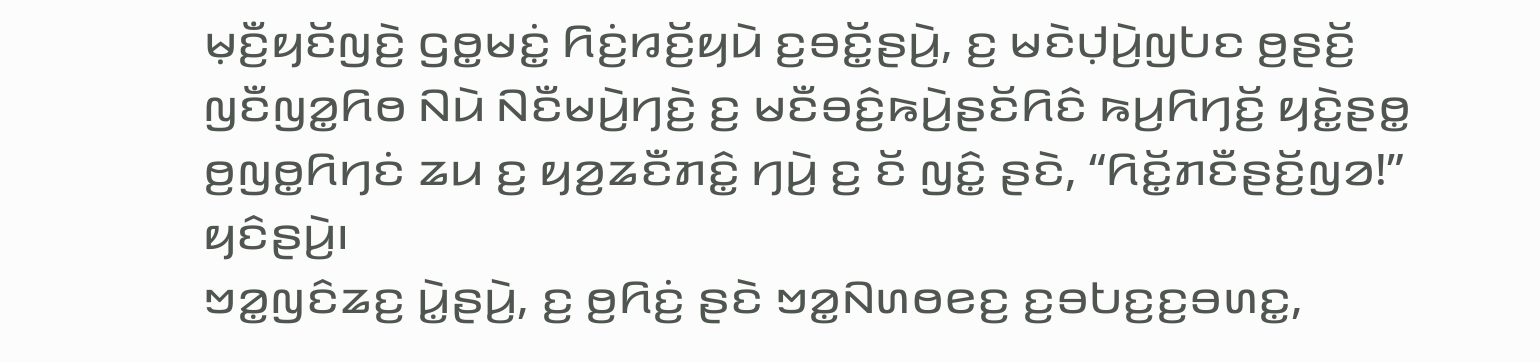ꤗ꤫ꤢꤪ꤬ꤟꤢꤩꤜꤢꤧ꤬ ꤞꤥ꤭ꤗꤢꤦ꤭ ꤖꤢꤦ꤬ꤙꤢꤩ꤬ꤟꤣꤧ ꤢ꤬ꤋꤢꤩ꤭ꤔꤣꤧ꤬, ꤢ꤬ ꤗꤢꤧꤓ꤫ꤣꤧ꤬ꤜꤝꤢ ꤥ꤬ꤔꤢꤩ꤬ ꤜꤢꤪꤜꤤ꤭ꤖꤥ ꤡꤣꤧ ꤡꤢꤪꤗꤣꤧ꤬ꤚꤢꤧ꤬ ꤢ꤬ ꤗꤢꤪꤋꤢꤨ꤬ꤒꤣꤧ꤬ꤔꤢꤩꤖꤢꤨ ꤒꤣ꤬ꤖꤚꤢꤩ꤬ ꤟꤢꤧ꤭ꤔꤥ꤭ ꤥ꤬ꤜꤥ꤭ꤖꤚꤢꤦ ꤘꤣ ꤢ꤬ ꤟꤤ꤬ꤘꤢꤪꤊꤢꤨ꤭ ꤚꤣꤧ꤬ ꤢ꤬ ꤢꤩ ꤜꤢꤨ꤭ ꤔꤢꤧ, “ꤖꤢꤩ꤭ꤊꤢꤪꤔꤢꤩ꤬ꤜꤤ!” ꤟꤢꤨꤔꤣꤧ꤬꤯
ꤠꤤ꤭ꤜꤢꤨꤘꤢ꤬ ꤣꤧ꤭ꤔꤣꤧ꤬, ꤢ꤬ ꤥ꤬ꤖꤢꤦ꤬ ꤔꤢꤧ ꤠꤤ꤭ꤡꤛꤥꤕꤢ꤬ ꤢ꤬ꤋꤝꤢ꤬ꤢ꤬ꤋꤛꤢ꤭,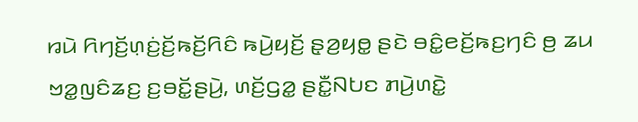ꤙꤣꤧ ꤖꤚꤢꤩ꤬ꤛ꤫ꤢꤦ꤬ꤢꤩ꤬ꤒꤢꤩ꤬ꤖꤢꤨ ꤒꤣꤧ꤬ꤟꤢꤩ꤬ ꤔ꤫ꤤ꤬ꤟꤥ꤭ ꤔꤢꤧ ꤋꤢꤨ꤭ꤕꤢꤩ꤬ꤒꤢ꤬ꤚꤢꤨ ꤥ꤬ ꤘꤣ ꤠꤤ꤭ꤜꤢꤨꤘꤢ꤬ ꤢ꤬ꤋꤢꤩ꤭ꤔꤣꤧ꤬, ꤛꤢꤩ꤬ꤞꤤ꤭ ꤔꤢꤪ꤭ꤡꤝꤢ ꤊꤣꤧ꤬ꤛꤢꤧ꤭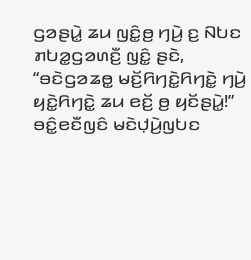ꤞꤤꤔꤣꤧ꤭ ꤘꤣ ꤜꤢꤨ꤭ꤥ꤬ ꤚꤣꤧ꤬ ꤢ꤬ ꤡꤝꤢ ꤊꤝꤤ꤭ꤞꤤꤛꤢꤪ꤬ ꤜꤢꤨ꤭ ꤔꤢꤧ, “ꤋꤢꤧꤞꤤꤘꤥ꤭ ꤗꤢꤩ꤬ꤖꤚꤢꤧ꤭ꤖꤚꤢꤧ꤭ ꤚꤣꤧ꤬ ꤟꤢꤧ꤭ꤖꤚꤢꤧ꤭ ꤘꤣ ꤕꤢꤩ꤬ ꤥ꤬ ꤟꤢꤩꤔꤣꤧ꤭!”
ꤋꤢꤨ꤭ꤕꤢꤪꤜꤢꤨ ꤗꤢꤧꤓ꤫ꤣꤧ꤬ꤜꤝꤢ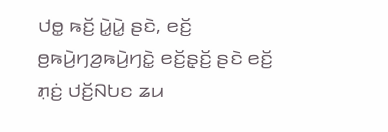ꤓꤥ꤭ ꤒꤢꤩ꤬ ꤣꤧ꤭ꤣꤧ꤭ ꤔꤢꤧ, ꤕꤢꤩ꤬ ꤥ꤬ꤒꤣꤧ꤬ꤚꤤ꤬ꤒꤣꤧ꤬ꤚꤢꤧ꤭ ꤕꤢꤩ꤬ꤔ꤫ꤢꤩ꤬ ꤔꤢꤧ ꤕꤢꤩ꤬ ꤊ꤫ꤢꤦ꤬ ꤓꤢꤩ꤬ꤡꤝꤢ ꤘꤣ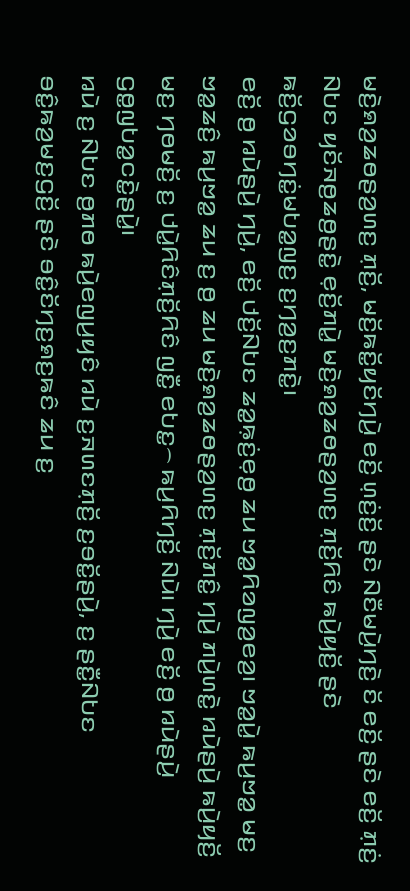ꤗꤢꤧ꤬ꤎꤤ꤬ꤘꤥꤔꤤ꤬ꤛꤢ꤬ ꤊ꤫ꤢꤩ꤬, ꤗꤢꤩ꤬ꤒꤢꤩ꤭ꤟꤢꤩꤚꤣꤧ꤬ ꤕꤢꤩ꤬ ꤛ꤫ꤢꤦ꤬ꤢꤩ꤬ ꤔꤢꤧ ꤡꤢꤪꤗꤣꤧ꤬ꤚꤢꤧ꤬ ꤢꤩ ꤕꤢꤩ꤬ ꤔꤢꤧ ꤕꤢꤩ꤬ ꤊ꤫ꤢꤦ꤬ ꤡꤝꤢ ꤟꤢꤩꤏꤥ꤬ꤘꤥ꤬ꤔꤢꤧ꤭ ꤕ꤫ꤢꤩ꤬ꤊꤣꤧ꤭ ꤗꤢꤧ꤬ꤎꤤ꤬ꤘꤥꤔꤤ꤬ꤛꤢ꤬ ꤊ꤫ꤢꤩ꤬ꤖꤢꤨ ꤒꤣꤧ꤬ꤟꤢꤩ꤬ ꤔꤢꤧ ꤒꤢꤩ꤬ꤞꤤꤋꤚꤢꤦ꤭ꤗꤝꤤ꤭ꤜꤢ꤬ ꤢ꤬ꤚꤤ꤬ꤢ꤬ꤊꤢꤧ꤭꤯
ꤕꤢꤩ꤬ ꤥ꤬ ꤙꤣꤧꤔꤣꤧ꤬ ꤚꤣꤧ꤬, ꤕꤢꤩ꤬ ꤓꤢꤩ꤬ꤡꤝꤢ ꤘꤤ꤭ꤒ꤫ꤢꤦ꤬ꤕ꤫ꤥ꤬ ꤘꤣ ꤠꤤ꤭ꤖꤤꤜꤤ꤬ꤕꤤ꤬꤯ ꤠꤤ꤭ꤣꤧ꤭ ꤒꤣ꤬ꤠꤤ꤭ ꤗꤢ꤬ ꤠꤤ꤭ꤘꤢꤨ꤬ ꤒꤣ꤬ꤠꤤ꤭ ꤘꤣ ꤢ꤬ ꤥ꤬ ꤘꤣ ꤗꤢꤧ꤬ꤎꤤ꤬ꤘꤥꤔꤤ꤬ꤛꤢ꤬ ꤊ꤫ꤢꤩ꤬ꤊꤢꤨ꤭ ꤚꤣꤧ꤬ ꤊꤣꤧ꤬ꤛꤢꤧ꤭ ꤙꤣꤧꤔꤣꤧ꤬ ꤒꤣꤧ꤬ꤟꤢꤩ꤬ ꤗꤢ꤬ ꤚꤥꤗꤢꤩ꤬ ꤢ꤬ ꤓꤣꤧ꤭ꤖꤢꤨꤊ꤫ꤢꤩ꤬ꤖꤢꤨ ꤜꤢꤪ꤭ ꤕꤝꤢ꤭꤮ ꤒꤣ꤬ꤖꤚꤢꤩ꤬ ꤡꤣꤧ꤯ ꤚꤣꤧ꤬ ꤕꤢꤩ꤬ ꤥ꤬ ꤙꤣꤧꤔꤣꤧ꤬ ꤞꤥ꤭ꤜꤝꤤ꤭ꤍꤢꤧ꤭ꤔꤣꤧ꤭꤯
ꤙꤣꤧ ꤢ꤬ ꤡꤝꤢ ꤥ꤬ꤊꤥ ꤒꤣꤧ꤬ꤕꤜꤣ꤬ꤟꤢꤨ ꤙꤣꤧ ꤢ꤬ꤏꤛꤢꤊ꤫ꤢꤩ꤬ ꤢ꤬ꤋꤢꤩ꤭ꤔꤣꤧ꤬, ꤢ꤬ ꤔꤢꤪ꤭ꤡꤝꤢ ꤋꤢꤨ꤭ꤒꤤ꤬ꤗꤢ꤬ꤞꤢꤩ꤬ ꤔꤢꤧ ꤋꤢꤨ꤭ꤢꤩꤚꤢ꤬ꤎꤢ꤬ꤒꤢꤨ ꤘꤣ ꤢ꤬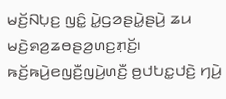ꤗꤢꤩ꤬ꤡꤝ꤫ꤢ꤬ ꤜꤢꤨ꤭ ꤣꤧ꤭ꤞꤤꤔꤣꤧ꤭ꤔꤣꤧ꤬ ꤘꤣ ꤗꤢꤧ꤬ꤎꤤ꤬ꤘꤥꤔꤤ꤬ꤛꤢ꤬ꤊ꤫ꤢꤩ꤬꤯
ꤒꤢꤩ꤬ꤒꤣꤧ꤬ꤕꤜꤢꤪ꤬ꤜꤣꤧ꤬ꤛꤢꤪ꤬ ꤥ꤬ꤓꤝꤢ꤭ꤓꤢꤧ꤬ ꤚꤣꤧ꤬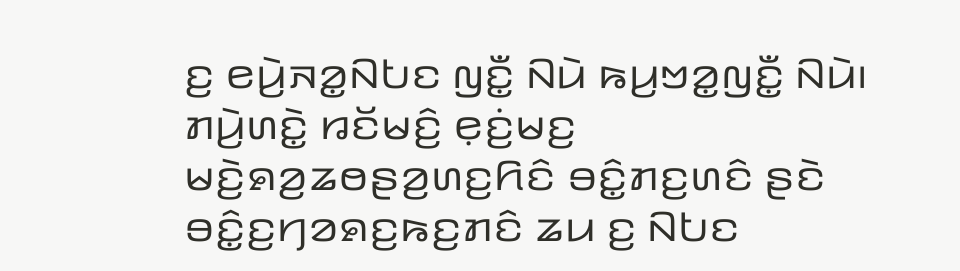ꤢ꤬ ꤕꤣꤧ꤬ꤏꤤ꤭ꤡꤝꤢ ꤜꤢꤪ꤭ ꤡꤣꤧ ꤒꤣ꤬ꤠꤤ꤭ꤜꤢꤪ꤭ ꤡꤣꤧ꤯ ꤊꤣꤧ꤬ꤛꤢꤧ꤭ ꤙꤢꤩꤗꤢꤨ꤬ ꤕ꤫ꤢꤦ꤬ꤗꤢ꤬ ꤗꤢꤧ꤬ꤎꤤ꤬ꤘꤥꤔꤤ꤬ꤛꤢ꤬ꤖꤢꤨ ꤋꤢꤨ꤭ꤊꤢ꤬ꤛꤢꤨ ꤔꤢꤧ ꤋꤢꤨ꤭ꤢ꤬ꤚꤤꤎꤢ꤬ꤒꤢ꤬ꤊꤢꤨ ꤘꤣ ꤢ꤬ ꤡꤝꤢ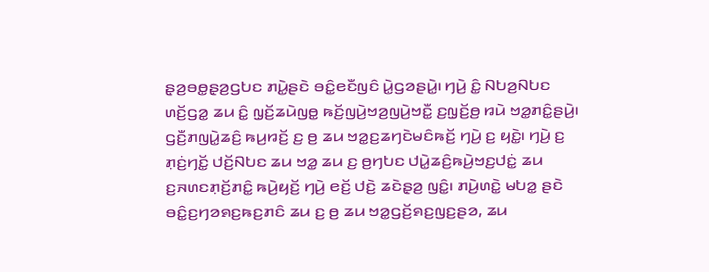ꤔ꤫ꤤ꤬ꤋꤥ꤭ꤔ꤫ꤤ꤬ꤞꤝꤢ ꤊꤣꤧ꤭ꤔꤢꤧ ꤋꤢꤨ꤭ꤕꤢꤪꤜꤢꤨ ꤣꤧ꤭ꤞꤤꤔꤣꤧ꤭꤯ ꤚꤣꤧ꤬ ꤢꤨ꤭ ꤡꤝꤤ꤬ꤡꤝꤢ ꤛꤢꤩ꤬ꤞꤤ꤭ ꤘꤣ ꤢꤨ꤭ ꤜ꤫ꤢꤩ꤬ꤘꤣꤧꤜꤥ꤭ ꤒꤢꤩ꤬ꤜꤣꤧ꤬ꤠꤤ꤬ꤜꤣꤧ꤬ꤠꤢꤪ꤭ ꤢ꤬ꤜ꤫ꤢꤩ꤬ꤥ꤬ ꤙꤣꤧ ꤠꤤ꤭ꤊꤢꤨ꤭ꤔꤣꤧ꤬꤯
ꤞꤢꤪ꤬ꤊꤜꤣꤧ꤭ꤘꤢꤨ꤬ ꤒꤣ꤬ꤙꤢꤩ꤬ ꤢ꤬ ꤥ꤬ ꤘꤣ ꤠꤤ꤭ꤢ꤬ꤘꤚꤢꤧꤗꤢꤨꤒꤢꤩ꤬ ꤚꤣꤧ꤬ ꤢ꤬ ꤟꤢꤧ꤭꤯ ꤚꤣꤧ꤬ ꤢ꤬ ꤊ꤫ꤢꤦ꤬ꤚꤢꤩ꤭ ꤓꤢꤩ꤬ꤡꤝꤢ ꤘꤣ ꤠꤤ꤭ ꤘꤣ ꤢ꤬ ꤥ꤬ꤚꤝꤢ ꤓꤣꤧ꤭ꤘꤢꤨ꤬ꤒꤣꤧ꤬ꤠꤢ꤬ꤓꤢꤦ꤭ ꤘꤣ ꤢ꤬ꤏꤛꤢꤊ꤫ꤢꤩ꤬ꤊꤢꤨ꤭ ꤒꤣꤧ꤬ꤟꤢꤩ꤬ ꤚꤣꤧ꤬ ꤕꤢꤩ꤬ ꤓꤢꤧ꤬ ꤘꤢꤧꤔ꤫ꤤ꤬ ꤜꤢꤨ꤭꤯ ꤊꤣꤧ꤬ꤛꤢꤧ꤭ ꤗꤝꤤ꤭ ꤔꤢꤧ ꤋꤢꤨ꤭ꤢ꤬ꤚꤤꤎꤢ꤬ꤒꤢ꤬ꤊꤢꤨ ꤘꤣ ꤢ꤬ ꤥ꤬ ꤘꤣ ꤠꤤ꤭ꤞꤢꤩ꤬ꤎꤢ꤬ꤜꤢ꤬ꤔꤤ, ꤘꤣ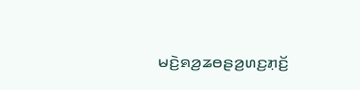ꤗꤢꤧ꤬ꤎꤤ꤬ꤘꤥꤔꤤ꤬ꤛꤢ꤬ꤊ꤫ꤢꤩ꤬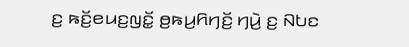ꤢ꤬ ꤒꤢꤩ꤬ꤕꤣꤢ꤬ꤜꤢꤩ꤭ ꤥ꤬ꤒꤣ꤬ꤖꤚꤢꤩ꤬ ꤚꤣꤧ꤬ ꤢ꤬ ꤡꤝꤢ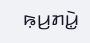ꤒ꤫ꤣ꤬ꤊꤣꤧ꤭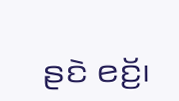ꤔꤢꤧ ꤕꤢꤩ꤬꤯